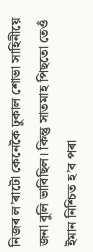নিজৰ ল’ৰাটো কেনেকৈ ঢুকাল শোভা সাহিনীয়ে জনা বুলি ভাবিছিল। কিন্তু সাতমাহ পিছতো তেওঁ ইমান নিশ্চিত হ’ব পৰা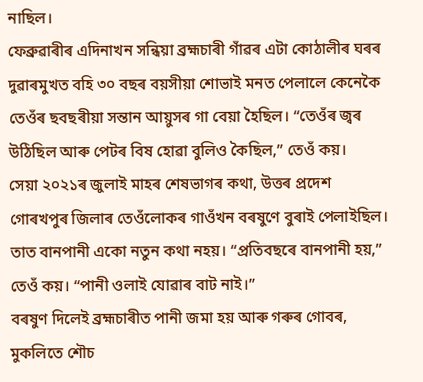নাছিল।
ফেব্ৰুৱাৰীৰ এদিনাখন সন্ধিয়া ব্ৰহ্মচাৰী গাঁৱৰ এটা কোঠালীৰ ঘৰৰ দুৱাৰমুখত বহি ৩০ বছৰ বয়সীয়া শোভাই মনত পেলালে কেনেকৈ তেওঁৰ ছবছৰীয়া সন্তান আয়ুসৰ গা বেয়া হৈছিল। “তেওঁৰ জ্বৰ উঠিছিল আৰু পেটৰ বিষ হোৱা বুলিও কৈছিল,” তেওঁ কয়।
সেয়া ২০২১ৰ জুলাই মাহৰ শেষভাগৰ কথা, উত্তৰ প্ৰদেশ গোৰখপুৰ জিলাৰ তেওঁলোকৰ গাওঁখন বৰষুণে বুৰাই পেলাইছিল। তাত বানপানী একো নতুন কথা নহয়। “প্ৰতিবছৰে বানপানী হয়,” তেওঁ কয়। “পানী ওলাই যোৱাৰ বাট নাই।”
বৰষুণ দিলেই ব্ৰহ্মচাৰীত পানী জমা হয় আৰু গৰুৰ গোবৰ, মুকলিতে শৌচ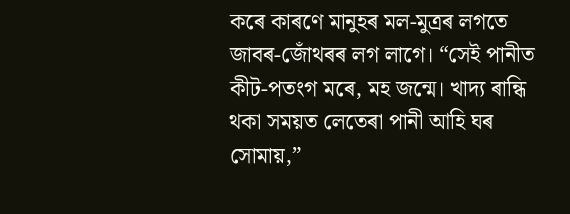কৰে কাৰণে মানুহৰ মল-মুত্ৰৰ লগতে জাবৰ-জোঁথৰৰ লগ লাগে। “সেই পানীত কীট-পতংগ মৰে, মহ জন্মে। খাদ্য ৰান্ধি থকা সময়ত লেতেৰা পানী আহি ঘৰ সোমায়,”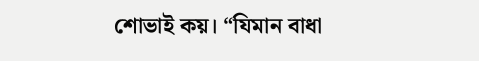শোভাই কয়। “যিমান বাধা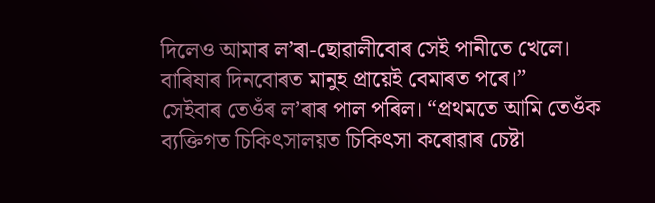দিলেও আমাৰ ল’ৰা-ছোৱালীবোৰ সেই পানীতে খেলে। বাৰিষাৰ দিনবোৰত মানুহ প্ৰায়েই বেমাৰত পৰে।”
সেইবাৰ তেওঁৰ ল’ৰাৰ পাল পৰিল। “প্ৰথমতে আমি তেওঁক ব্যক্তিগত চিকিৎসালয়ত চিকিৎসা কৰোৱাৰ চেষ্টা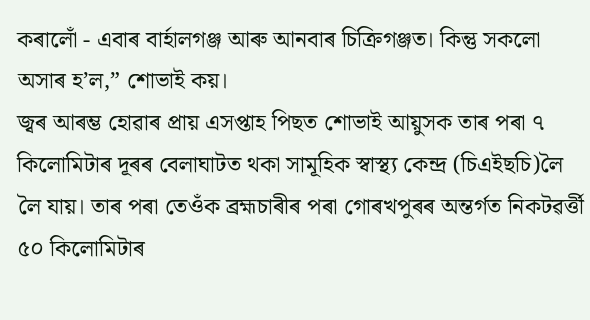কৰালোঁ - এবাৰ বাৰ্হালগঞ্জ আৰু আনবাৰ চিক্ৰিগঞ্জত। কিন্তু সকলো অসাৰ হ’ল,” শোভাই কয়।
জ্বৰ আৰম্ভ হোৱাৰ প্ৰায় এসপ্তাহ পিছত শোভাই আয়ুসক তাৰ পৰা ৭ কিলোমিটাৰ দূৰৰ বেলাঘাটত থকা সামূহিক স্বাস্থ্য কেন্দ্ৰ (চিএইছচি)লৈ লৈ যায়। তাৰ পৰা তেওঁক ব্ৰহ্মচাৰীৰ পৰা গোৰখপুৰৰ অন্তৰ্গত নিকটৱৰ্ত্তী ৫০ কিলোমিটাৰ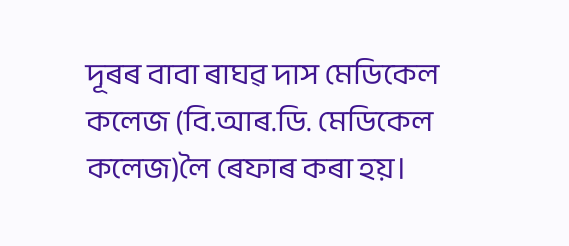দূৰৰ বাবা ৰাঘৱ দাস মেডিকেল কলেজ (বি.আৰ.ডি. মেডিকেল কলেজ)লৈ ৰেফাৰ কৰা হয়।